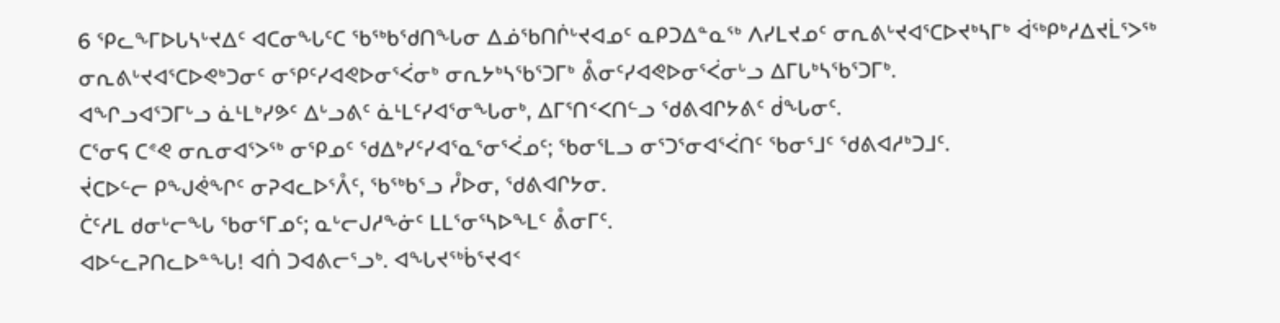6 ᕿᓚᖕᒥᐅᒐᓴᒡᔪᐃᑦ ᐊᑕᓂᖓᑦᑕ ᖃᖅᑲᖁᑎᖓᓂ ᐃᓅᖃᑎᒌᒡᔪᐊᓄᑦ ᓇᑭᑐᐃᓐᓇᖅ ᐱᓯᒪᔪᓄᑦ ᓂᕆᕕᒡᔪᐊᕐᑕᐅᔪᒃᓴᒥᒃ ᐋᖅᑭᒃᓱᐃᔪᒫᕐᐳᖅ ᓂᕆᕕᒡᔪᐊᕐᑕᐅᕙᒃᑐᓂᑦ ᓂᕿᑦᓯᐊᕙᐅᓂᕐᐹᓂᒃ ᓂᕆᔭᒃᓴᖃᕐᑐᒥᒃ ᕔᓂᑦᓯᐊᕙᐅᓂᕐᐹᓂᒡᓗ ᐃᒥᒐᒃᓴᖃᕐᑐᒥᒃ.
ᐊᖏᓗᐊᕐᑐᒥᒡᓗ ᓈᒻᒪᒃᓯᕗᑦ ᐃᒡᓗᕕᑦ ᓈᒻᒪᑦᓯᐊᕐᓂᖓᓂᒃ, ᐃᒥᕐᑎᑉᐸᑎᓪᓗ ᖁᕕᐊᒋᔭᕕᑦ ᑰᖓᓂᑦ.
ᑕᕐᓂᕋ ᑕᕝᕙ ᓂᕆᓂᐊᕐᐳᖅ ᓂᕿᓄᑦ ᖁᐃᒃᓯᑦᓯᐊᕐᓇᕐᓂᕐᐹᓄᑦ; ᖃᓂᕐᒪᓗ ᓂᕐᑐᕐᓂᐊᕐᐹᑎᑦ ᖃᓂᕐᒧᑦ ᖁᕕᐊᓱᒃᑐᒧᑦ.
ᔫᑕᐅᓪᓕ ᑭᖑᕚᖏᑦ ᓂᕈᐊᓚᐅᕐᐰᑦ, ᖃᖅᑲᕐᓗ ᓮᐅᓂ, ᖁᕕᐊᒋᔭᓂ.
ᑖᑦᓱᒪ ᑯᓂᒡᓕᖓ ᖃᓂᕐᒥᓄᑦ; ᓇᒡᓕᒍᓱᖕᓃᑦ ᒪᒪᕐᓂᕐᓴᐅᖕᒪᑦ ᕔᓂᒥᑦ.
ᐊᐅᓪᓚᕈᑎᓚᐅᓐᖓ! ᐊᑏ ᑐᐊᕕᓕᕐᓗᒃ. ᐊᖓᔪᖅᑳᕐᔪᐊᑉ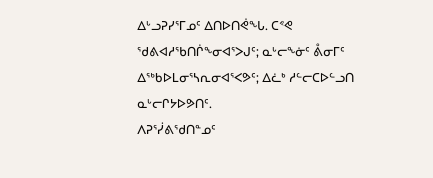ᐃᒡᓗᕈᓯᕐᒥᓄᑦ ᐃᑎᐅᑎᕚᖓ. ᑕᕝᕙ ᖁᕕᐊᓱᖃᑎᒌᖕᓂᐊᕐᐳᒍᑦ; ᓇᒡᓕᖕᓃᑦ ᕔᓂᒥᑦ ᐃᖅᑲᐅᒪᓂᕐᓴᕆᓂᐊᕐᐸᕗᑦ; ᐃᓛᒃ ᓱᓪᓕᑕᐅᓪᓗᑎ ᓇᒡᓕᒋᔭᐅᕗᑎᑦ.
ᐱᕈᕐᓰᕕᖁᑎᓐᓄᑦ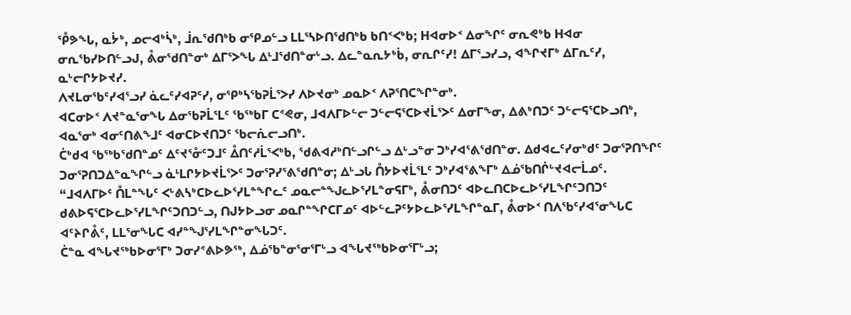ᕾᕗᖓ, ᓇᔮᒃ, ᓄᓕᐊᒃᓵᒃ, ᒨᕆᖁᑎᒃᑲ ᓂᕿᓄᓪᓗ ᒪᒪᕐᓴᐅᑎᖁᑎᒃᑲ ᑲᑎᑉᐸᒃᑲ; ᕼᐊᓂᐅᑉ ᐃᓂᖏᑦ ᓂᕆᕙᒃᑲ ᕼᐊᓂ ᓂᕆᖃᓯᐅᑎᓪᓗᒍ, ᕔᓂᖁᑎᓐᓂᒃ ᐃᒥᕐᐳᖓ ᐃᒻᒧᖁᑎᓐᓂᒡᓗ. ᐃᓚᓐᓇᕆᔭᒃᑳ, ᓂᕆᒋᑦᓯ! ᐃᒥᕐᓗᓯᓗ, ᐊᖏᔪᒥᒃ ᐃᒥᕆᑦᓯ, ᓇᒡᓕᒋᔭᐅᔪᓯ.
ᐱᔪᒪᓂᖃᑦᓯᐊᕐᓗᓯ ᓈᓚᑦᓯᐊᕈᑦᓯ, ᓂᕿᒃᓴᖃᕈᒫᕐᐳᓯ ᐱᐅᔪᓂᒃ ᓄᓇᐅᑉ ᐱᕈᕐᑎᑕᖏᓐᓂᒃ.
ᐊᑕᓂᐅᑉ ᐱᔪᓐᓇᕐᓂᖓ ᐃᓂᖃᕈᒫᕐᒪᑦ ᖃᖅᑲᒥ ᑕᕝᕙᓂ, ᒧᐊᐱᒥᐅᓪᓕ ᑐᓪᓕᕋᕐᑕᐅᔪᒫᕐᐳᑦ ᐃᓂᒥᖕᓂ, ᐃᕕᒃᑎᑐᑦ ᑐᓪᓕᕋᕐᑕᐅᓗᑎᒃ, ᐊᓇᕐᓂᒃ ᐊᓂᑦᑎᕕᖕᒧᑦ ᐊᓂᑕᐅᔪᑎᑐᑦ ᖃᓕᕇᓕᓗᑎᒃ.
ᑖᒃᑯᐊ ᖃᖅᑲᖁᑎᓐᓄᑦ ᐃᑦᔪᕐᓁᑦᑐᒧᑦ ᐂᑎᑦᓱᒫᕐᐸᒃᑲ, ᖁᕕᐊᓱᒃᑎᓪᓗᒋᓪᓗ ᐃᒡᓗᓐᓂ ᑐᒃᓯᐊᕐᕕᖁᑎᓐᓂ. ᐃᑯᐊᓚᑦᓯᓂᒃᑯᑦ ᑐᓂᕐᕈᑎᖏᑦ ᑐᓂᕐᕈᑎᑐᐃᓐᓇᖏᓪᓗ ᓈᒻᒪᒋᔭᐅᔪᒫᕐᐳᑦ ᑐᓂᕐᕈᓯᕐᕕᖁᑎᓐᓂ; ᐃᒡᓗᒐ ᑍᔭᐅᔪᒫᕐᒪᑦ ᑐᒃᓯᐊᕐᕕᖕᒥᒃ ᐃᓅᖃᑎᒌᒡᔪᐊᓕᒫᓄᑦ.
“ᒧᐊᐱᒥᐅᑦ ᑍᒪᓐᖓᑦ ᐸᒡᕕᓴᒃᑕᐅᓚᐅᕐᓯᒪᓐᖏᓚᑦ ᓄᓇᓕᓐᖑᓚᐅᕐᓯᒪᓐᓂᕋᒥᒃ, ᕔᓂᑎᑐᑦ ᐊᐅᓚᑎᑕᐅᓚᐅᕐᓯᒪᖏᑦᑐᑎᑐᑦ ᑯᕕᐅᕋᕐᑕᐅᓚᐅᕐᓯᒪᖏᑦᑐᑎᑐᓪᓗ, ᑎᒍᔭᐅᓗᓂ ᓄᓇᒋᓐᖏᑕᒥᓄᑦ ᐊᐅᓪᓚᕈᑦᔭᐅᓚᐅᕐᓯᒪᖏᓐᓇᒥ, ᕔᓂᐅᑉ ᑎᐱᖃᑦᓯᐊᕐᓂᖓᑕ ᐊᑦᔨᒋᕔᑦ, ᒪᒪᕐᓂᖓᑕ ᐊᓯᓐᖑᕐᓯᒪᖏᓐᓂᖓᑐᑦ.
ᑖᓐᓇ ᐊᖓᔪᖅᑲᐅᓂᕐᒥᒃ ᑐᓂᓯᕝᕕᐅᕗᖅ, ᐃᓅᖃᓐᓂᕐᓂᕐᒥᒡᓗ ᐊᖓᔪᖅᑲᐅᓂᕐᒥᒡᓗ;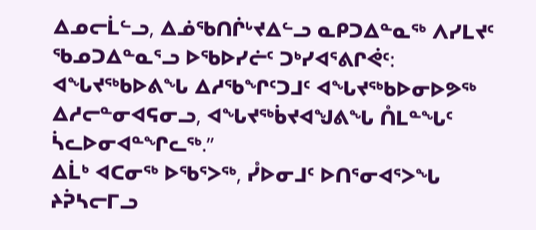ᐃᓄᓕᒫᓪᓗ, ᐃᓅᖃᑎᒌᒡᔪᐃᓪᓗ ᓇᑭᑐᐃᓐᓇᖅ ᐱᓯᒪᔪᑦ ᖃᓄᑐᐃᓐᓇᕐᓗ ᐅᖃᐅᓯᓖᑦ ᑐᒃᓯᐊᕐᕕᒋᕚᑦ: ᐊᖓᔪᖅᑲᐅᕕᖓ ᐃᓱᖃᖏᑦᑐᒧᑦ ᐊᖓᔪᖅᑲᐅᓂᐅᕗᖅ ᐃᓱᓕᓐᓂᐊᕋᓂᓗ, ᐊᖓᔪᖅᑳᔪᐊᖑᕕᖓ ᑍᒪᓐᖓᑦ ᓵᓚᐅᓂᐊᓐᖏᓚᖅ.”
ᐃᒫᒃ ᐊᑕᓂᖅ ᐅᖃᕐᐳᖅ, ᓮᐅᓂᒧᑦ ᐅᑎᕐᓂᐊᕐᐳᖓ ᔨᕉᓴᓕᒥᓗ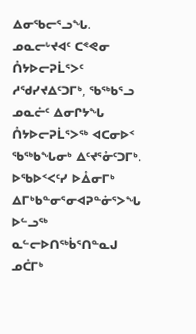ᐃᓂᖃᓕᕐᓗᖓ. ᓄᓇᓕᒡᔪᐊᑦ ᑕᕝᕙᓂ ᑍᔭᐅᓕᕈᒫᕐᐳᑦ ᓱᖁᓯᔪᐃᑦᑐᒥᒃ, ᖃᖅᑲᕐᓗ ᓄᓇᓖᑦ ᐃᓂᒋᔭᖓ ᑍᔭᐅᓕᕈᒫᕐᐳᖅ ᐊᑕᓂᐅᑉ ᖃᖅᑲᖓᓂᒃ ᐃᑦᔪᕐᓁᑦᑐᒥᒃ.
ᐅᖃᐅᑉᐸᑦᓯ ᐅᐂᓂᒥᒃ ᐃᒥᒃᑲᓐᓂᕐᓂᐊᕈᓐᓃᕐᐳᖓ ᐅᓪᓗᖅ ᓇᓪᓕᐅᑎᖅᑳᕐᑎᓐᓇᒍ ᓄᑖᒥᒃ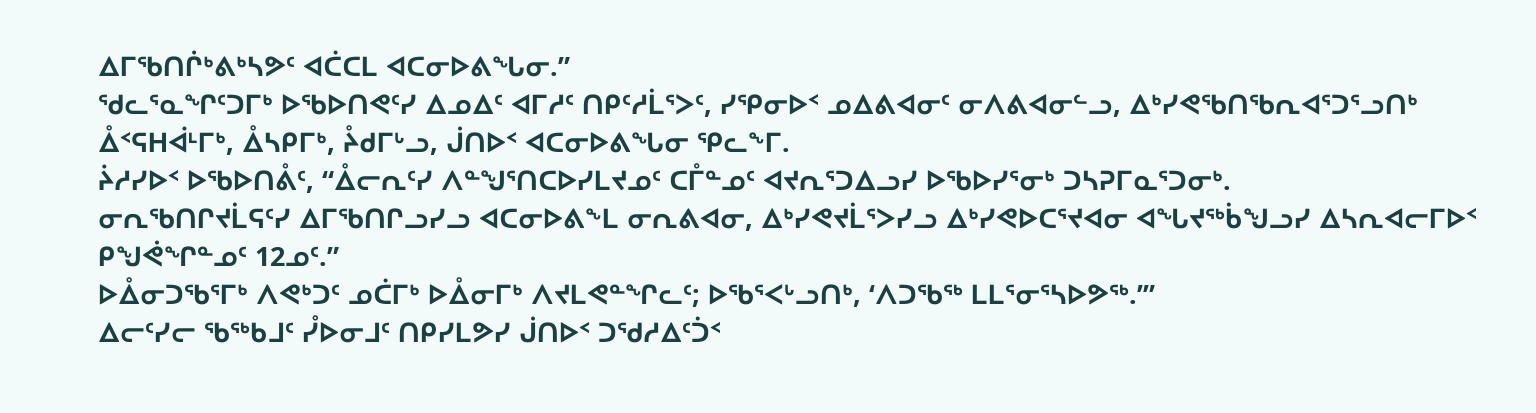ᐃᒥᖃᑎᒌᒃᕕᒃᓴᕗᑦ ᐊᑖᑕᒪ ᐊᑕᓂᐅᕕᖓᓂ.”
ᖁᓚᕐᓇᖏᑦᑐᒥᒃ ᐅᖃᐅᑎᕙᑦᓯ ᐃᓄᐃᑦ ᐊᒥᓱᑦ ᑎᑭᑦᓱᒫᕐᐳᑦ, ᓯᕿᓂᐅᑉ ᓄᐃᕕᐊᓂᑦ ᓂᐱᕕᐊᓂᓪᓗ, ᐃᒃᓯᕙᖃᑎᖃᕆᐊᕐᑐᕐᓗᑎᒃ ᐂᑉᕋᕼᐋᒻᒥᒃ, ᐂᓴᑭᒥᒃ, ᔧᑯᒥᒡᓗ, ᒎᑎᐅᑉ ᐊᑕᓂᐅᕕᖓᓂ ᕿᓚᖕᒥ.
ᔩᓱᓯᐅᑉ ᐅᖃᐅᑎᕔᑦ, “ᐂᓕᕆᑦᓯ ᐱᓐᖑᕐᑎᑕᐅᓯᒪᔪᓄᑦ ᑕᒤᓐᓄᑦ ᐊᔪᕆᕐᑐᐃᓗᓯ ᐅᖃᐅᓯᕐᓂᒃ ᑐᓴᕈᒥᓇᕐᑐᓂᒃ.
ᓂᕆᖃᑎᒋᔪᒫᕋᑦᓯ ᐃᒥᖃᑎᒋᓗᓯᓗ ᐊᑕᓂᐅᕕᖕᒪ ᓂᕆᕕᐊᓂ, ᐃᒃᓯᕙᔪᒫᕐᐳᓯᓗ ᐃᒃᓯᕙᐅᑕᕐᔪᐊᓂ ᐊᖓᔪᖅᑳᖑᓗᓯ ᐃᓴᕆᐊᓕᒥᐅᑉ ᑭᖑᕚᖏᓐᓄᑦ 12ᓄᑦ.”
ᐅᐂᓂᑐᖃᕐᒥᒃ ᐱᕙᒃᑐᑦ ᓄᑖᒥᒃ ᐅᐂᓂᒥᒃ ᐱᔪᒪᕙᓐᖏᓚᑦ; ᐅᖃᕐᐸᒡᓗᑎᒃ, ‘ᐱᑐᖃᖅ ᒪᒪᕐᓂᕐᓴᐅᕗᖅ.’”
ᐃᓕᑦᓯᓕ ᖃᖅᑲᒧᑦ ᓮᐅᓂᒧᑦ ᑎᑭᓯᒪᕗᓯ ᒎᑎᐅᑉ ᑐᖁᓱᐃᑦᑑᑉ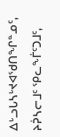ᐃᒡᓗᒐᓴᒡᔪᐊᖁᑎᖏᓐᓄᑦ, ᔨᕉᓴᓕᒧᑦ ᕿᓚᖕᒦᑦᑐᒧᑦ,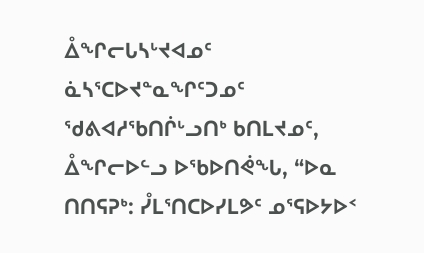ᐂᖏᓕᒐᓴᒡᔪᐊᓄᑦ ᓈᓴᕐᑕᐅᔪᓐᓇᖏᑦᑐᓄᑦ ᖁᕕᐊᓱᖃᑎᒌᒡᓗᑎᒃ ᑲᑎᒪᔪᓄᑦ,
ᐂᖏᓕᐅᓪᓗ ᐅᖃᐅᑎᕚᖓ, “ᐅᓇ ᑎᑎᕋᕈᒃ: ᓮᒪᕐᑎᑕᐅᓯᒪᕗᑦ ᓄᕐᕋᐅᔭᐅᑉ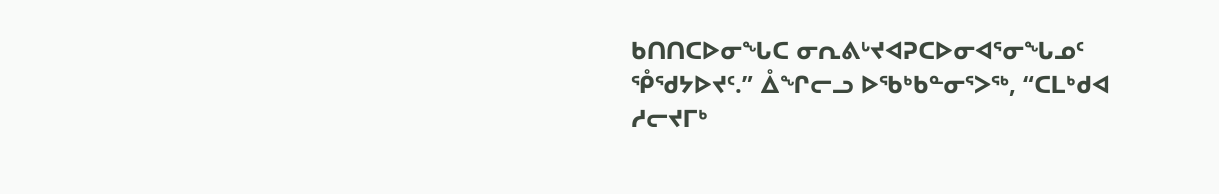ᑲᑎᑎᑕᐅᓂᖓᑕ ᓂᕆᕕᒡᔪᐊᕈᑕᐅᓂᐊᕐᓂᖓᓄᑦ ᕾᖁᔭᐅᔪᑦ.” ᐂᖏᓕᓗ ᐅᖃᒃᑲᓐᓂᕐᐳᖅ, “ᑕᒪᒃᑯᐊ ᓱᓕᔪᒥᒃ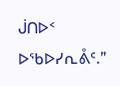ᒎᑎᐅᑉ ᐅᖃᐅᓯᕆᕔᑦ.”